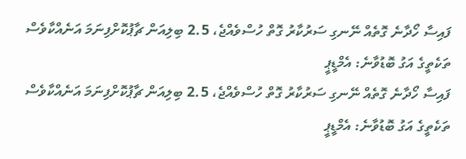ފައިސާ ހޯދާނެ ގޮތެއް ނޭނގި ސަރުކާރު ގޮތް ހުސްވެއްޖެ، 2.5 ބިލިއަން ޗާޕުކޮށްފިނަމަ އަނެއްކާވެސް ތަކެތީގެ އަގު ބޮޑުވާނެ: އެމްޑީޕީ
ފައިސާ ހޯދާނެ ގޮތެއް ނޭނގި ސަރުކާރު ގޮތް ހުސްވެއްޖެ، 2.5 ބިލިއަން ޗާޕުކޮށްފިނަމަ އަނެއްކާވެސް ތަކެތީގެ އަގު ބޮޑުވާނެ: އެމްޑީޕީ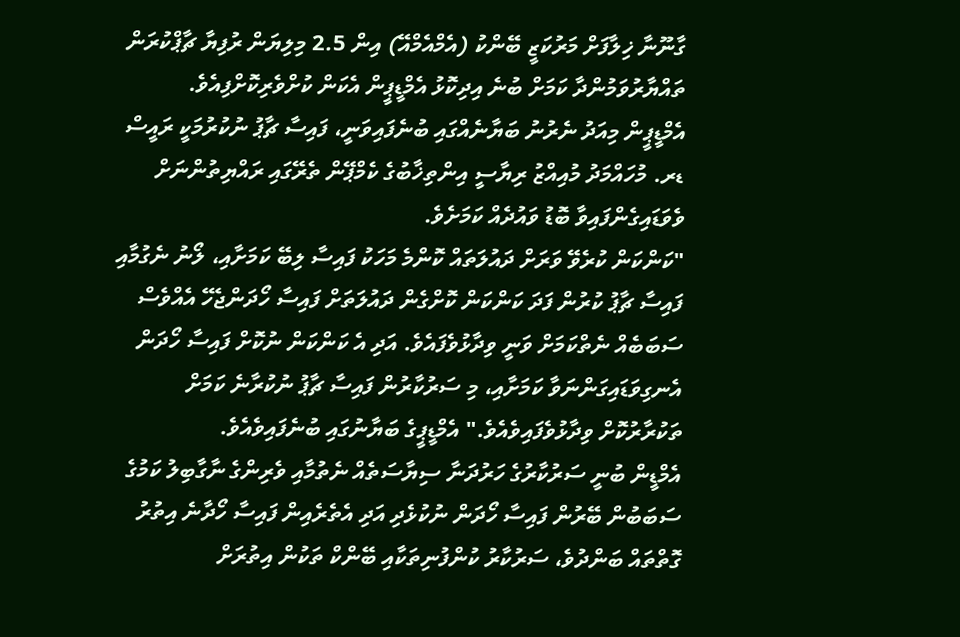ގާނޫނާ ޚިލާފަށް މަރުކަޒީ ބޭންކު (އެމްއެމްއޭ) އިން 2.5 މިލިޔަން ރުފިޔާ ޗާޕްކުރަން ތައްޔާރުވަމުންދާ ކަމަށް ބުނެ އިދިކޮޅު އެމްޑީޕީން އެކަން ކުށްވެރިކޮށްފިއެވެ.
އެމްޑީޕީން މިއަދު ނެރުނު ބަޔާނެއްގައި ބުނެފައިވަނީ، ފައިސާ ޗާޕު ނުކުރުމަކީ ރައީސް ޑރ. މުހައްމަދު މުއިއްޒު ރިޔާސީ އިންތިޚާބުގެ ކެމްޕޭން ތެރޭގައި ރައްޔިތުންނަށް ވެވަޑައިގެންފައިވާ ބޮޑު ވައުދެއް ކަމަށެވެ.
"ކަންކަން ކުރެވޭ ވަރަށް ދައުލަތައް ކޮންމެ މަހަކު ފައިސާ ލިބޭ ކަމަށާއި، ލޯނު ނެގުމާއި ފައިސާ ޗާޕު ކުރުން ފަދަ ކަންކަން ކޮށްގެން ދައުލަތަށް ފައިސާ ހޯދަންޖެހޭ އެއްވެސް ސަބަބެއް ނެތްކަމަށް ވަނީ ވިދާޅުވެފައެވެ. އަދި އެ ކަންކަން ނުކޮށް ފައިސާ ހޯދަން އެނގިވަޑައިގަންނަވާ ކަމަށާއި، މި ސަރުކާރުން ފައިސާ ޗާޕު ނުކުރާނެ ކަމަށް ތަކުރާރުކޮށް ވިދާޅުވެފައިވެއެވެ." އެމްޑީޕީގެ ބަޔާނުގައި ބުނެފައިވެއެވެ.
އެމްޑީން ބުނީ ސަރުކާރުގެ ހަރުދަނާ ސިޔާސަތެއް ނެތުމާއި ވެރިންގެ ނާގާބިލު ކަމުގެ ސަބަބުން ބޭރުން ފައިސާ ހޯދަން ނުކުޅެދި އަދި އެތެރެއިން ފައިސާ ހޯދާނެ އިތުރު ގޮތްތައް ބަންދުވެ، ސަރުކާރު ކުންފުނިތަކާއި ބޭންކް ތަކުން އިތުރަށް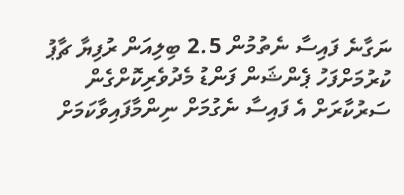ނަގާނެ ފައިސާ ނެތުމުން 2.5 ބިލިއަން ރުފިޔާ ޗާޕު ކުރުމަށްފަހު ޕެންޝަން ފަންޑު މެދުވެރިކޮށްގެން ސަރުކާރަށް އެ ފައިސާ ނެގުމަށް ނިންމާފައިވާކަމަށް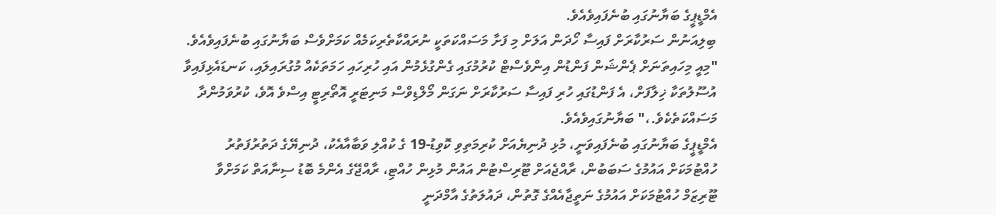އެމްޑީޕީގެ ބަޔާނުގައި ބުނެފައިވެއެވެ.
ބިލިއަނުން ސަރުކާރަށް ފައިސާ ހޯދަން އަލަށް މި ފަށާ މަސައްކަތަކީ ނުރައްކާތެރިކަމެއް ކަމަށްވެސް ބަޔާނުގައި ބުނެފައިވެއެވެ.
"މިއީ މިހައިތަނަށް ޕެންޝަން ފަންޑުން އިންވެސްޓް ކުރުމުގައި ގެންގުޅެމުން އައި ހުރިހައި ހަމަތަކެއް މުގުރައިލައި، ކަނޑައެޅިފައިވާ އުސޫލުތަކާ ޚިލާފަށް، އެ ފަންޑުގައި ހުރި ފައިސާ ސަރުކާރަށް ނަގަން މޯލްޑިވްސް މަނިޓަރީ އޮތޯރިޓީ އިސްވެ އޮވެ، ކުރުވަމުންދާ މަސައްކަތެކެވެ.،" ބަޔާނުގައިވެއެވެ.
އެމްޑީޕީގެ ބަޔާނުގައި ބުނެފައިވަނީ، މުޅި ދުނިޔެއަށް ކުރިމަތިވި ކޮވިޑު-19 ގެ ކުއްލި ވަބާއާއެކު، ދުނިޔޭގެ ދަތުރުފަތުރު ހުއްޓުމަކަށް އައުމުގެ ސަބަބުން، ރާއްޖެއަށް ޓޫރިސްޓުން އައުން މުޅިން ހުއްޓި، ރާއްޖޭގެ އެންމެ ބޮޑު ސިނާއަތް ކަމަށްވާ ޓޫރިޒަމް ހުއްޓުމަކަށް އައުމުގެ ނަތީޖާއެއްގެ ގޮތުން، ދައުލަތުގެ އާމްދަނީ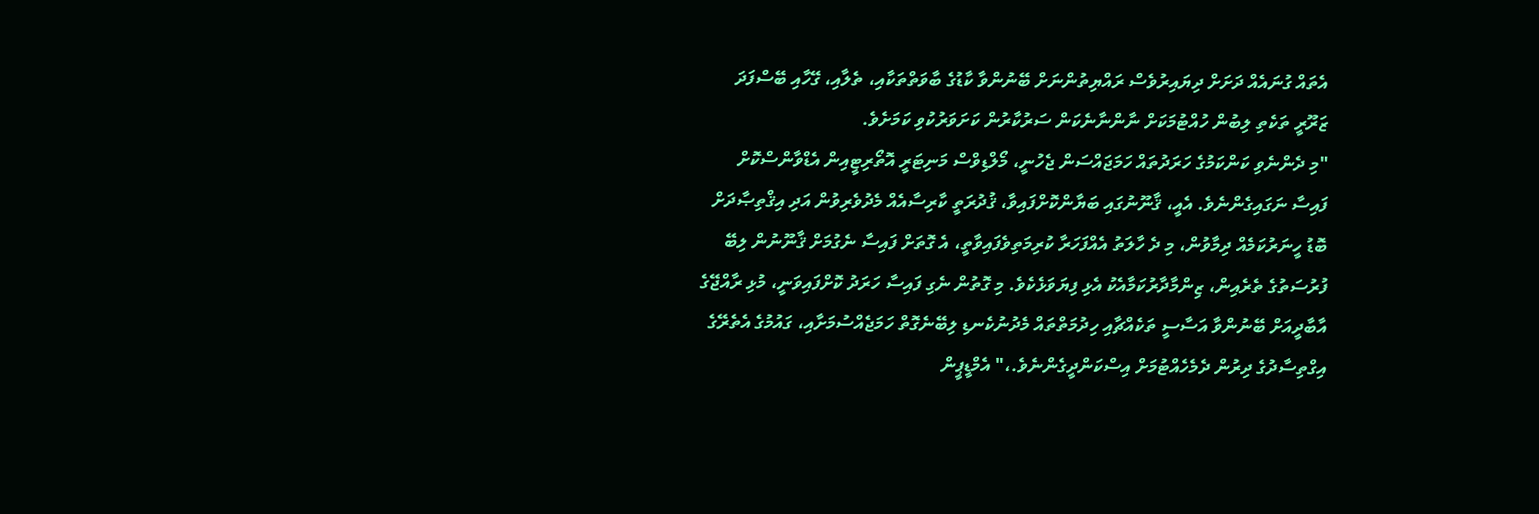އެތައް ގުނައެއް ދަށަށް ދިޔައިރުވެސް ރައްޔިތުންނަށް ބޭނުންވާ ކާޑުގެ ބާވަތްތަކާއި، ތެލާއި، ގޭހާއި ބޭސްފަދަ ޒަރޫރީ ތަކެތި ލިބުން ހުއްޓުމަކަށް ނާންނާނެކަން ސަރުކާރުން ކަށަވަރުކުވި ކަމަށެވެ.
"މި ދެންނެވި ކަންކަމުގެ ހަރަދުތައް ހަމަޖައްސަން ޖެހުނީ، މޯލްޑިވްސް މަނިޓަރީ އޮތޯރިޓީއިން އެޑްވާންސްކޮށް ފައިސާ ނަގައިގެންނެވެ. އެއީ، ޤާނޫނުގައި ބަޔާންކޮށްފައިވާ، ޤުދުރަތީ ކާރިސާއެއް މެދުވެރިވުން އަދި އިޤްތިޞާދަށް ބޮޑު ހީނަރުކަމެއް ދިމާވުން، މި ދެ ހާލަތު އެއްފަހަރާ ކުރިމަތިވެފައިވާތީ، އެ ގޮތަށް ފައިސާ ނެގުމަށް ޤާނޫނުން ލިބޭ ފުރުސަތުގެ ތެރެއިން، ޒިންމާދާރުކަމާއެކު އެޅި ފިޔަވަޅެކެވެ. މި ގޮތުން ނެގި ފައިސާ ހަރަދު ކޮށްފައިވަނީ، މުޅި ރާއްޖޭގެ އާބާދީއަށް ބޭނުންވާ އަސާސީ ތަކެއްޗާއި ހިދުމަތްތައް މެދުނުކެނޑި ލިބޭނެގޮތް ހަމަޖެއްސުމަށާއި، ގައުމުގެ އެތެރޭގެ އިގްތިސާދުގެ ދިރުން ދެމެހެއްޓުމަށް އިސްކަންދީގެންނެވެ.،" އެމްޑީޕީން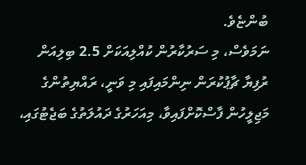ބުންޏެވެ.
ނަމަވެސް، މި ސަރުކާރުން ކުއްލިއަކަށް 2.5 ބިލިއަން ރުފިޔާ ޗާޕުކުރަން ނިންމައިފައި މި ވަނީ، ރައްޔިތުންގެ މަޖިލީހުން ފާސްކޮށްފައިވާ، މިއަހަރުގެ ދައުލަތުގެ ބަޖެޓުގައި،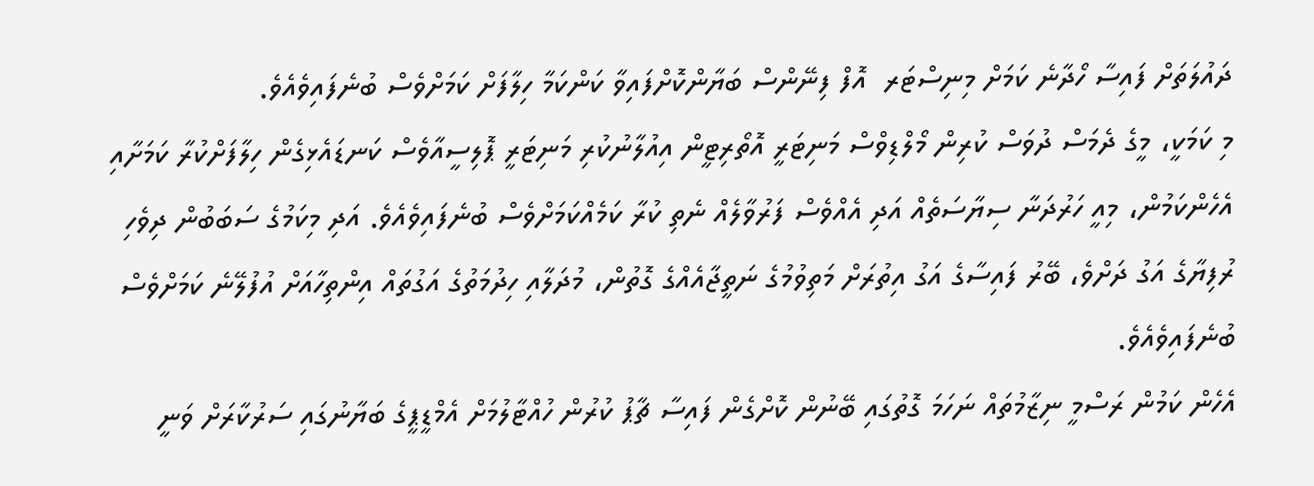ދައުލަތަށް ފައިސާ ހޯދާނެ ކަމަށް މިނިސްޓަރ  އޮފް ފިނޭންސް ބަޔާންކޮށްފައިވާ ކަންކަމާ ހިލާފަށް ކަމަށްވެސް ބުނެފައިވެއެވެ.
މި ކަމަކީ، މީގެ ދެމަސް ދުވަސް ކުރިން މޯލްޑިވްސް މަނިޓަރީ އޮތޯރިޓީން އިއުލާނުކުރި މަނިޓަރީ ޕޮލިސީއާވެސް ކަނޑައެޅިގެން ހިލާފަށްކުރާ ކަމަށާއި އެހެންކަމުން، މިއީ ހަރުދަނާ ސިޔާސަތެއް އަދި އެއްވެސް ފަރުވާލެއް ނެތި ކުރާ ކަމެއްކަމަށްވެސް ބުނެފައިވެއެވެ. އަދި މިކަމުގެ ސަބަބުން ދިވެހި ރުފިޔާގެ އަގު ދަށްވެ، ބޭރު ފައިސާގެ އަގު އިތުރަށް މަތިވުމުގެ ނަތީޖާއެއްގެ ގޮތުން، މުދަލާއި ހިދުމަތުގެ އަގުތައް އިންތިހާއަށް އުފުލޭނެ ކަމަށްވެސް ބުނެފައިވެއެވެ.
އެހެން ކަމުން ރަސްމީ ނިޒާމުތައް ނަހަމަ ގޮތުގައި ބޭނުން ކޮށްގެން ފައިސާ ޗާޕު ކުރުން ހުއްޓާލުމަށް އެމްޑީޕީގެ ބަޔާނުގައި ސަރުކާރަށް ވަނީ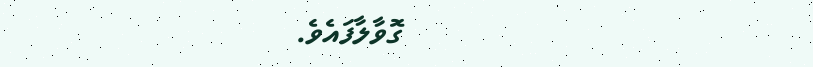ގޮވާލާފައެވެ.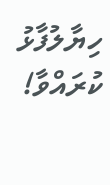ހިޔާލުފާޅު ކުރައްވާ!